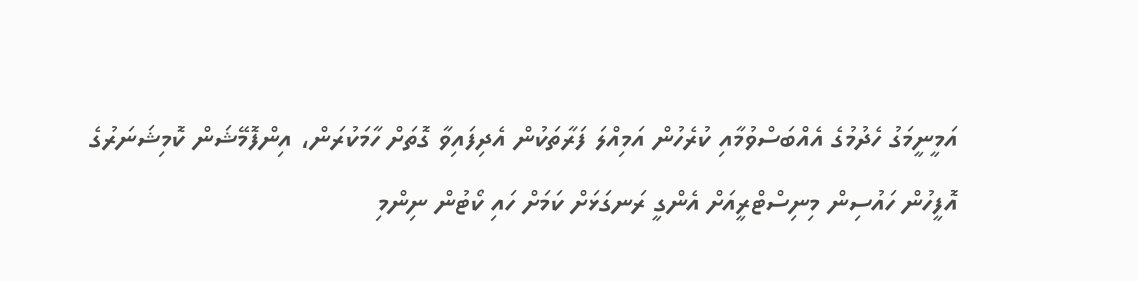އަމީނީމަގު ހެދުމުގެ އެއްބަސްވުމާއި ކުރެހުން އަމިއްލަ ފަރާތަކުން އެދިފައިވާ ގޮތަށް ހާމަކުރަން، އިންފޮމޭޝަން ކޮމިޝަނަރުގެ އޮފީހުން ހައުސިން މިނިސްޓްރީއަށް އެންގީ ރަނގަޅަށް ކަމަށް ހައި ކޯޓުން ނިންމި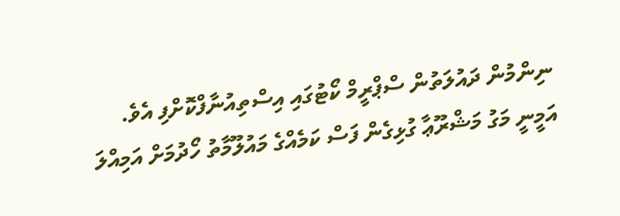ނިންމުން ދައުލަތުން ސްޕްރީމް ކޯޓުގައި އިސްތިއުނާފްކޮށްފި އެވެ.
އަމީނީ މަގު މަޝްރޫޢާ ގުޅިގެން ފަސް ކަމެއްގެ މައުލޫމާތު ހޯދުމަށް އަމިއްލަ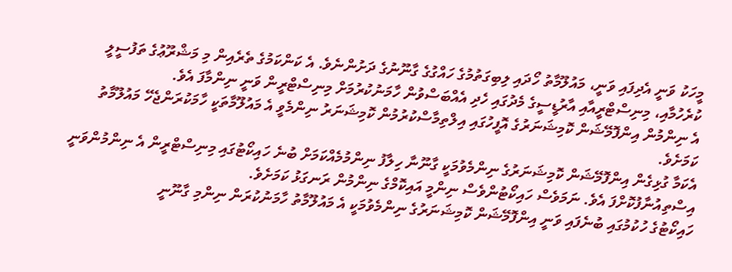މީހަކު ވަނީ އެދިފައި ވަނީ، މައުލޫމާތު ހޯދައި ލިބިގަތުމުގެ ހައްގުގެ ގާނޫނުގެ ދަށުންނެވެ. އެ ކަންކަމުގެ ތެރެއިން މި މަޝްރޫޢުގެ ތަފުސީލީ ކުރެހުމާއި، މިނިސްޓްރީއާއި އާރުޑީސީގެ މެދުގައި ހެދި އެއްބަސްވުން ހާމަނުކުރުމަށް މިނިސްޓްރީން ވަނީ ނިންމާފަ އެވެ.
އެ ނިންމުން އިންފޮމޭޝަން ކޮމިޝަނަރުގެ އޮފީހުގައި އިލްތިމާސްކުރުމުން ކޮމިޝަނަރު ނިންމެވީ އެ މައުލޫމާތަކީ ހާމަކުރަންޖެހޭ މައުލޫމާތު ކަމަށެވެ.
އެކަމާ ގުޅިގެން އިންފޮމޭޝަން ކޮމިޝަނަރުގެ ނިންމެވުމަކީ ގާނޫނާ ހިލާފު ނިންމުމެއްކަމަށް ބުނެ ހައިކޯޓުގައި މިނިސްޓްރީން އެ ނިންމުންވަނީ އިސްތިއުނާފުކޮށްފަ އެވެ. ނަމަވެސް ހައިކޯޓުންވެސް ނިންމީ އައިކޮމްގެ ނިންމުން ރަނގަޅު ކަމަށެވެ.
ހައިކޯޓުގެ ހުކުމުގައި ބުނެފައި ވަނީ އިންފޮމޭޝަން ކޮމިޝަނަރުގެ ނިންމެވުމަކީ އެ މައުލޫމާތު ހާމަނުކުރަން ނިންމި ގާނޫނީ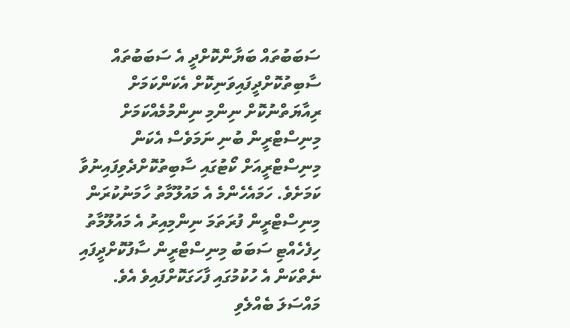ސަބަބުތައް ބަޔާންކޮށްދީ އެ ސަބަބުތައް ސާބިތުކޮށްދީފައިވަނިކޮށް އެކަންކަމަށް ރިއާޔަތްނުކޮށް ނިންމި ނިންމުމެއްކަމަށް މިނިސްޓްރީން ބުނި ނަމަވެސް އެކަން މިނިސްޓްރީއަށް ކޯޓުގައި ސާބިތުކޮށްދެވިފައިނުވާ ކަމަށެވެ. ހަމައެހެންމެ އެ މައުލޫމާތު ހާމަނުކުރަން މިނިސްޓްރީން ފުރަތަމަ ނިންމިއިރު އެ މައުލޫމާތު ހިފެހެއްޓި ސަބަބު މިނިސްޓްރީން ސާފުކޮށްދީފައި ނެތްކަން އެ ހުކުމުގައި ފާހަގަކޮށްފައިވެ އެވެ.
މައްސަލަ ބެއްލެވި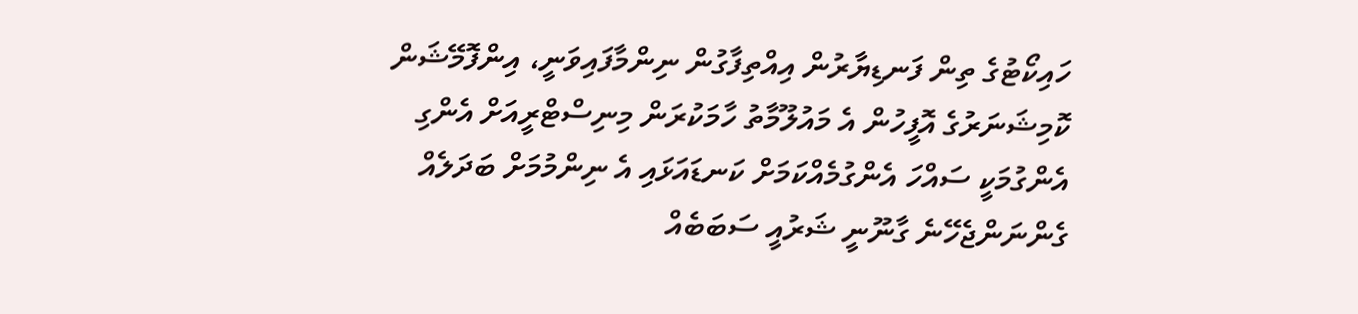ހައިކޯޓުގެ ތިން ފަނޑިޔާރުން އިއްތިފާގުން ނިންމާފައިވަނީ، އިންފޮމޭޝަން ކޮމިޝަނަރުގެ އޮފީހުން އެ މައުލޫމާތު ހާމަކުރަން މިނިސްޓްރީއަށް އެންގި އެންގުމަކީ ސައްހަ އެންގުމެއްކަމަށް ކަނޑައަޅައި އެ ނިންމުމަށް ބަދަލެއް ގެންނަންޖެހޭނެ ގާނޫނީ ޝަރުއީ ސަބަބެއް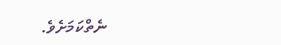ނެތްކަމަށެވެ.